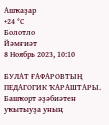Ашҡаҙар
+24 °С
Болотло
Йәмғиәт
8 Ноябрь 2023, 10:10

БУЛАТ ҒАФАРОВТЫҢ ПЕДАГОГИК ҠАРАШТАРЫ. Башҡорт әҙәбиәтен уҡытыуҙа уның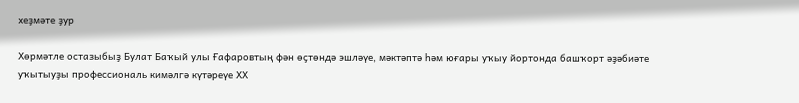хеҙмәте ҙур

Хөрмәтле остазыбыҙ Булат Баҡый улы Ғафаровтың фән өҫтөндә эшләүе, мәктәптә һәм юғары уҡыу йортонда башҡорт әҙәбиәте уҡытыуҙы профессиональ кимәлгә күтәреүе ХХ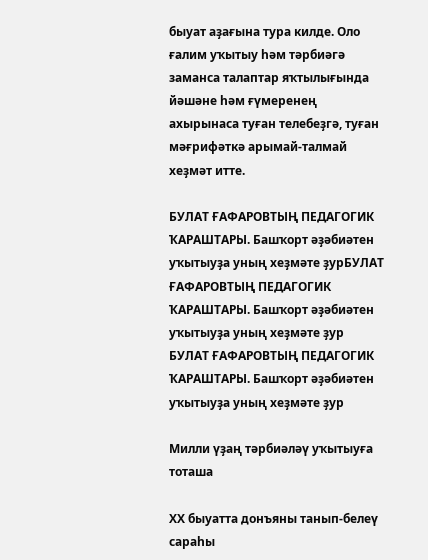быуат аҙағына тура килде. Оло ғалим уҡытыу һәм тәрбиәгә заманса талаптар яҡтылығында йәшәне һәм ғүмеренең ахырынаса туған телебеҙгә, туған мәғрифәткә арымай-талмай хеҙмәт итте.

БУЛАТ ҒАФАРОВТЫҢ ПЕДАГОГИК ҠАРАШТАРЫ. Башҡорт әҙәбиәтен уҡытыуҙа уның хеҙмәте ҙурБУЛАТ ҒАФАРОВТЫҢ ПЕДАГОГИК ҠАРАШТАРЫ. Башҡорт әҙәбиәтен уҡытыуҙа уның хеҙмәте ҙур
БУЛАТ ҒАФАРОВТЫҢ ПЕДАГОГИК ҠАРАШТАРЫ. Башҡорт әҙәбиәтен уҡытыуҙа уның хеҙмәте ҙур

Милли үҙаң тәрбиәләү уҡытыуға тоташа

ХХ быуатта донъяны танып-белеү сараһы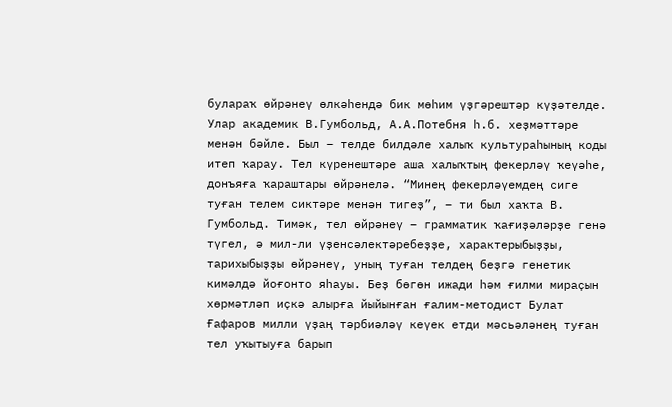булараҡ өйрәнеү өлкәһендә бик мөһим үҙгәрештәр күҙәтелде. Улар академик В.Гумбольд, А.А.Потебня һ.б. хеҙмәттәре менән бәйле. Был – телде билдәле халыҡ культураһының коды итеп ҡарау. Тел күренештәре аша халыҡтың фекерләү ҡеүәһе, донъяға ҡараштары өйрәнелә. “Минең фекерләүемдең сиге туған телем сиктәре менән тигеҙ”, – ти был хаҡта В. Гумбольд. Тимәк, тел өйрәнеү – грамматик ҡағиҙәләрҙе генә түгел, ә мил-ли үҙенсәлектәребеҙҙе, характерыбыҙҙы, тарихыбыҙҙы өйрәнеү, уның туған телдең беҙгә генетик кимәлдә йоғонто яһауы. Беҙ бөгөн ижади һәм ғилми мираҫын хөрмәтләп иҫкә алырға йыйынған ғалим-методист Булат Ғафаров милли үҙаң тәрбиәләү кеүек етди мәсьәләнең туған тел уҡытыуға барып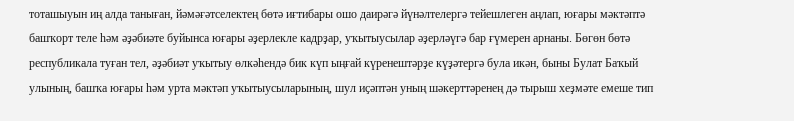тоташыуын иң алда таныған, йәмәғәтселектең бөтә иғтибары ошо даирәгә йүнәлтелергә тейешлеген аңлап, юғары мәктәптә башҡорт теле һәм әҙәбиәте буйынса юғары әҙерлекле кадрҙар, уҡытыусылар әҙерләүгә бар ғүмерен арнаны. Бөгөн бөтә республикала туған тел, әҙәбиәт уҡытыу өлкәһендә бик күп ыңғай күренештәрҙе күҙәтергә була икән, быны Булат Баҡый улының, башҡа юғары һәм урта мәктәп уҡытыусыларының, шул иҫәптән уның шәкерттәренең дә тырыш хеҙмәте емеше тип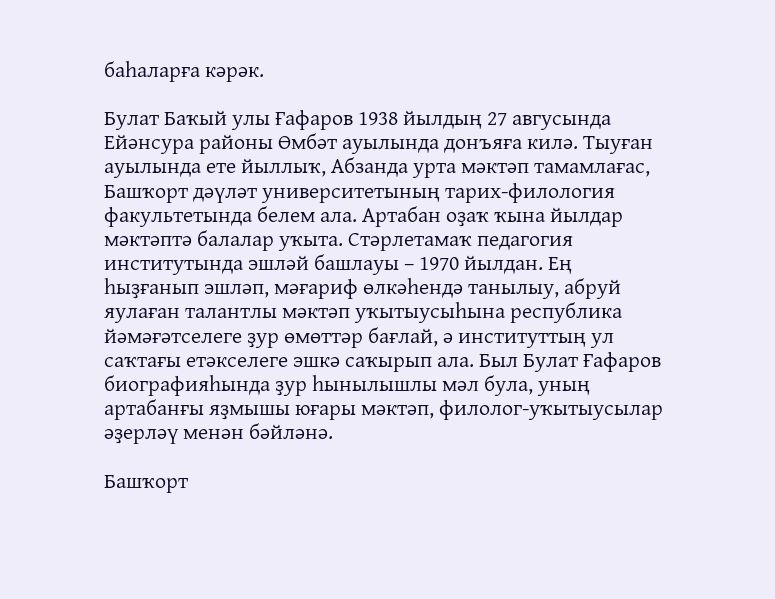баһаларға кәрәк.

Булат Баҡый улы Ғафаров 1938 йылдың 27 авгусында Ейәнсура районы Өмбәт ауылында донъяға килә. Тыуған ауылында ете йыллыҡ, Абзанда урта мәктәп тамамлағас, Башҡорт дәүләт университетының тарих-филология факультетында белем ала. Артабан оҙаҡ ҡына йылдар мәктәптә балалар уҡыта. Стәрлетамаҡ педагогия институтында эшләй башлауы – 1970 йылдан. Ең һыҙғанып эшләп, мәғариф өлкәһендә танылыу, абруй яулаған талантлы мәктәп уҡытыусыһына республика йәмәғәтселеге ҙур өмөттәр бағлай, ә институттың ул саҡтағы етәкселеге эшкә саҡырып ала. Был Булат Ғафаров биографияһында ҙур һынылышлы мәл була, уның артабанғы яҙмышы юғары мәктәп, филолог-уҡытыусылар әҙерләү менән бәйләнә.

Башҡорт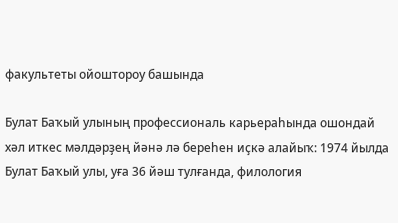факультеты ойоштороу башында

Булат Баҡый улының профессиональ карьераһында ошондай хәл иткес мәлдәрҙең йәнә лә береһен иҫкә алайыҡ: 1974 йылда Булат Баҡый улы, уға 36 йәш тулғанда, филология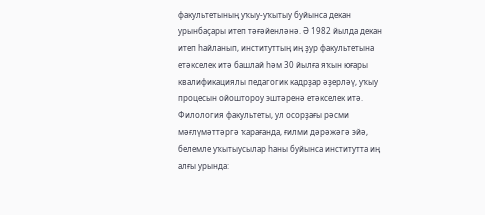факультетының уҡыу-уҡытыу буйынса декан урынбаҫары итеп тәғәйенләнә. Ә 1982 йылда декан итеп һайланып, институттың иң ҙур факультетына етәкселек итә башлай һәм 30 йылға яҡын юғары квалификациялы педагогик кадрҙар әҙерләү, уҡыу процесын ойоштороу эштәренә етәкселек итә. Филология факультеты, ул осорҙағы рәсми мәғлүмәттәргә ҡарағанда, ғилми дәрәжәгә эйә, белемле уҡытыусылар һаны буйынса институтта иң алғы урында: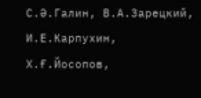С.Ә.Галин, В.А.Зарецкий, И.Е.Карпухин, Х.Ғ.Йосопов,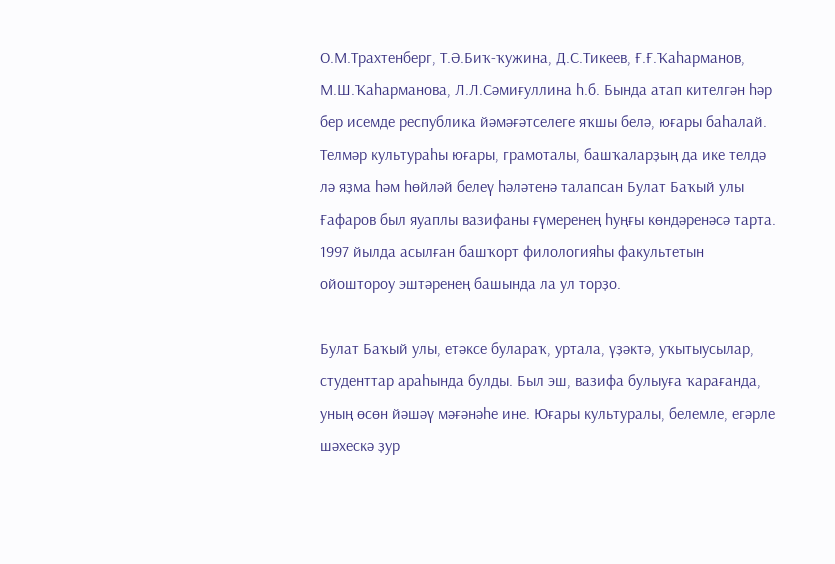О.М.Трахтенберг, Т.Ә.Биҡ-ҡужина, Д.С.Тикеев, Ғ.Ғ.Ҡаһарманов, М.Ш.Ҡаһарманова, Л.Л.Сәмиғуллина һ.б. Бында атап кителгән һәр бер исемде республика йәмәғәтселеге яҡшы белә, юғары баһалай. Телмәр культураһы юғары, грамоталы, башҡаларҙың да ике телдә лә яҙма һәм һөйләй белеү һәләтенә талапсан Булат Баҡый улы Ғафаров был яуаплы вазифаны ғүмеренең һуңғы көндәренәсә тарта. 1997 йылда асылған башҡорт филологияһы факультетын ойоштороу эштәренең башында ла ул торҙо.

Булат Баҡый улы, етәксе булараҡ, уртала, үҙәктә, уҡытыусылар, студенттар араһында булды. Был эш, вазифа булыуға ҡарағанда, уның өсөн йәшәү мәғәнәһе ине. Юғары культуралы, белемле, егәрле шәхескә ҙур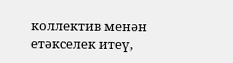коллектив менән етәкселек итеү,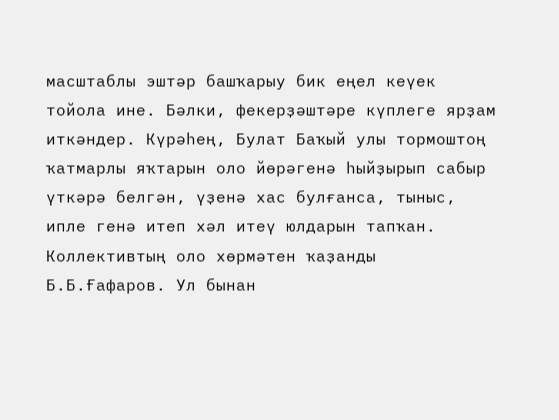масштаблы эштәр башҡарыу бик еңел кеүек тойола ине. Бәлки, фекерҙәштәре күплеге ярҙам иткәндер. Күрәһең, Булат Баҡый улы тормоштоң ҡатмарлы яҡтарын оло йөрәгенә һыйҙырып сабыр үткәрә белгән, үҙенә хас булғанса, тыныс, ипле генә итеп хәл итеү юлдарын тапҡан. Коллективтың оло хөрмәтен ҡаҙанды Б.Б.Ғафаров. Ул бынан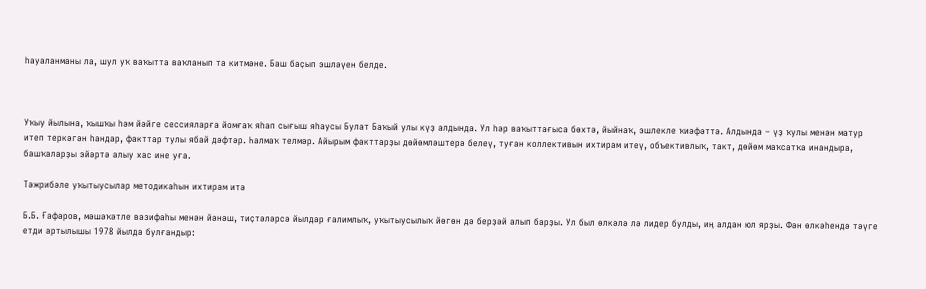һауаланманы ла, шул уҡ ваҡытта ваҡланып та китмәне. Баш баҫып эшләүен белде.



Уҡыу йылына, ҡышҡы һәм йәйге сессияларға йомғаҡ яһап сығыш яһаусы Булат Баҡый улы күҙ алдында. Ул һәр ваҡыттағыса бөхтә, йыйнаҡ, эшлекле ҡиәфәттә. Алдында – үҙ ҡулы менән матур итеп теркәгән һандар, факттар тулы ябай дәфтәр. Һалмаҡ телмәр. Айырым факттарҙы дөйөмләштерә белеү, туған коллективын ихтирам итеү, объективлыҡ, такт, дөйөм маҡсатҡа инандыра, башҡаларҙы эйәртә алыу хас ине уға.

Тәжрибәле уҡытыусылар методикаһын ихтирам итә

Б.Б. Ғафаров, мәшәҡәтле вазифаһы менән йәнәш, тиҫтәләрсә йылдар ғалимлыҡ, уҡытыусылыҡ йөгөн дә берҙәй алып барҙы. Ул был өлкәлә лә лидер булды, иң алдан юл ярҙы. Фән өлкәһендә тәүге етди артылышы 1978 йылда булғандыр: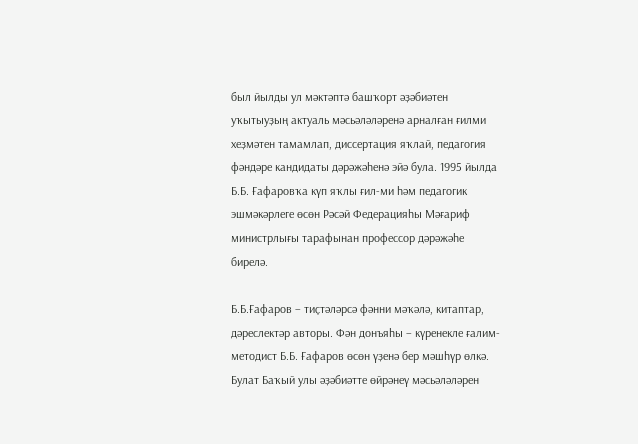был йылды ул мәктәптә башҡорт әҙәбиәтен уҡытыуҙың актуаль мәсьәләләренә арналған ғилми хеҙмәтен тамамлап, диссертация яҡлай, педагогия фәндәре кандидаты дәрәжәһенә эйә була. 1995 йылда Б.Б. Ғафаровҡа күп яҡлы ғил-ми һәм педагогик эшмәкәрлеге өсөн Рәсәй Федерацияһы Мәғариф министрлығы тарафынан профессор дәрәжәһе бирелә.

Б.Б.Ғафаров – тиҫтәләрсә фәнни мәҡәлә, китаптар, дәреслектәр авторы. Фән донъяһы – күренекле ғалим-методист Б.Б. Ғафаров өсөн үҙенә бер мәшһүр өлкә. Булат Баҡый улы әҙәбиәтте өйрәнеү мәсьәләләрен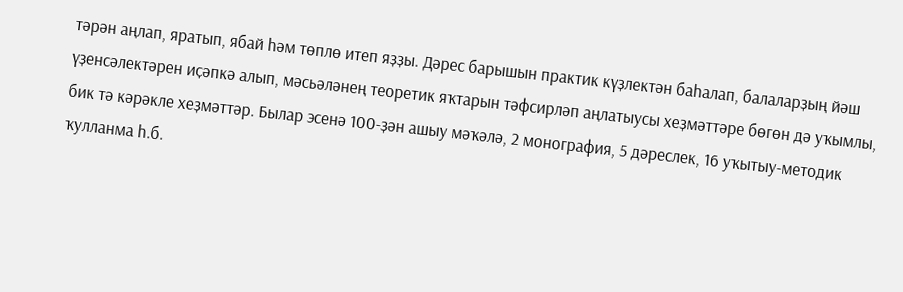тәрән аңлап, яратып, ябай һәм төплө итеп яҙҙы. Дәрес барышын практик күҙлектән баһалап, балаларҙың йәш үҙенсәлектәрен иҫәпкә алып, мәсьәләнең теоретик яҡтарын тәфсирләп аңлатыусы хеҙмәттәре бөгөн дә уҡымлы, бик тә кәрәкле хеҙмәттәр. Былар эсенә 100-ҙән ашыу мәҡәлә, 2 монография, 5 дәреслек, 16 уҡытыу-методик ҡулланма һ.б.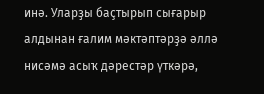инә. Уларҙы баҫтырып сығарыр алдынан ғалим мәктәптәрҙә әллә нисәмә асыҡ дәрестәр үткәрә,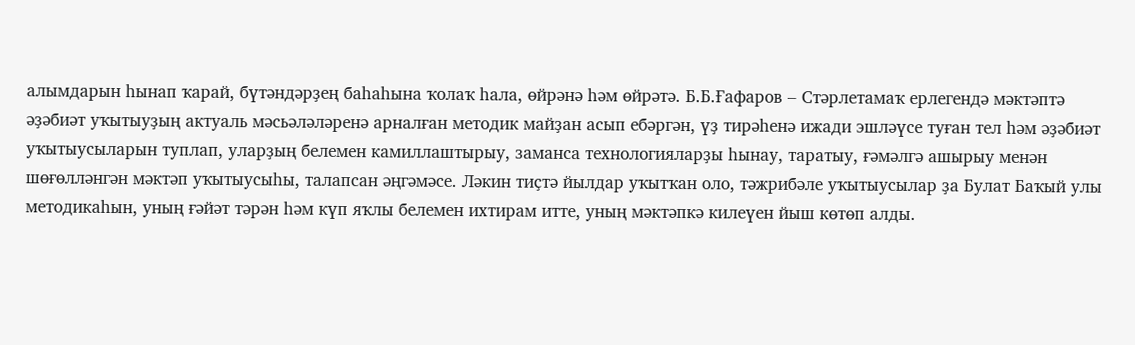алымдарын һынап ҡарай, бүтәндәрҙең баһаһына ҡолаҡ һала, өйрәнә һәм өйрәтә. Б.Б.Ғафаров – Стәрлетамаҡ ерлегендә мәктәптә әҙәбиәт уҡытыуҙың актуаль мәсьәләләренә арналған методик майҙан асып ебәргән, үҙ тирәһенә ижади эшләүсе туған тел һәм әҙәбиәт уҡытыусыларын туплап, уларҙың белемен камиллаштырыу, заманса технологияларҙы һынау, таратыу, ғәмәлгә ашырыу менән шөғөлләнгән мәктәп уҡытыусыһы, талапсан әңгәмәсе. Ләкин тиҫтә йылдар уҡытҡан оло, тәжрибәле уҡытыусылар ҙа Булат Баҡый улы методикаһын, уның ғәйәт тәрән һәм күп яҡлы белемен ихтирам итте, уның мәктәпкә килеүен йыш көтөп алды.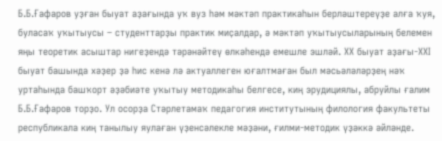Б.Б.Ғафаров уҙған быуат аҙағында уҡ вуз һәм мәктәп практикаһын берләштереүҙе алға ҡуя, буласаҡ уҡытыусы – студенттарҙы практик миҫалдар, ә мәктәп уҡытыусыларының белемен яңы теоретик асыштар нигеҙендә тәрәнәйтеү өлкәһендә емешле эшләй. ХХ быуат аҙағы-ХХI быуат башында хәҙер ҙә һис кенә лә актуаллеген юғалтмаған был мәсьәләләрҙең нәҡ уртаһында башҡорт әҙәбиәте уҡытыу методикаһы белгесе, киң эрудициялы, абруйлы ғалим Б.Б.Ғафаров торҙо. Ул осорҙа Стәрлетамаҡ педагогия институтының филология факультеты республикала киң танылыу яулаған үҙенсәлекле мәҙәни, ғилми-методик үҙәккә әйләнде.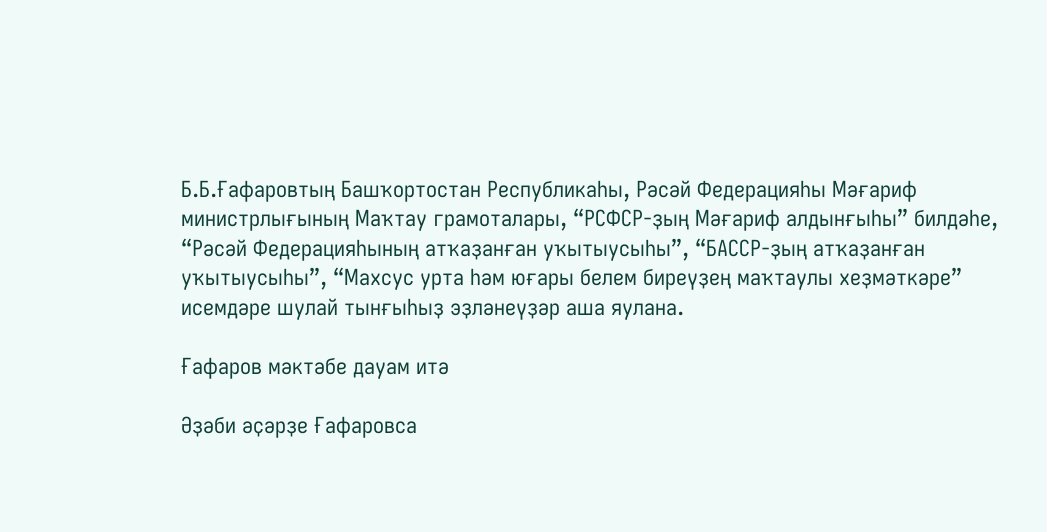Б.Б.Ғафаровтың Башҡортостан Республикаһы, Рәсәй Федерацияһы Мәғариф министрлығының Маҡтау грамоталары, “РСФСР-ҙың Мәғариф алдынғыһы” билдәһе, “Рәсәй Федерацияһының атҡаҙанған уҡытыусыһы”, “БАССР-ҙың атҡаҙанған уҡытыусыһы”, “Махсус урта һәм юғары белем биреүҙең маҡтаулы хеҙмәткәре” исемдәре шулай тынғыһыҙ эҙләнеүҙәр аша яулана.

Ғафаров мәктәбе дауам итә

Әҙәби әҫәрҙе Ғафаровса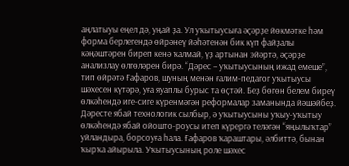аңлатыуы еңел дә, уңай ҙа. Ул уҡытыусыға әҫәрҙе йөкмәтке һәм форма берлегендә өйрәнеү йәһәтенән бик күп файҙалы кәңәштәрен биреп кенә ҡалмай, үҙ артынан эйәртә, әҫәрҙе анализлау өлгөләрен бирә. “Дәрес – уҡытыусының ижад емеше”, тип өйрәтә Ғафаров, шуның менән ғалим-педагог уҡытыусы шәхесен күтәрә, уға яуаплы бурыс та өҫтәй. Беҙ бөгөн белем биреү өлкәһендә иге-сиге күренмәгән реформалар заманында йәшәйбеҙ. Дәресте ябай технологик сылбыр, ә уҡытыусыны уҡыу-уҡытыу өлкәһендә ябай ойошто-роусы итеп күрергә теләгән “яңылыҡтар” уйландыра, борсоуға һала. Ғафаров ҡараштары, әлбиттә, бынан ҡырҡа айырыла. Уҡытыусының роле шәхес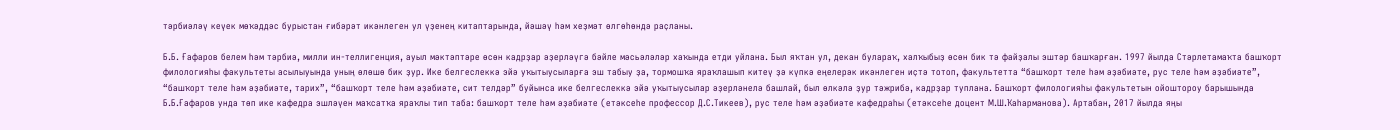тәрбиәләү кеүек мөҡәддәс бурыстан ғибәрәт икәнлеген ул үҙенең китаптарында, йәшәү һәм хеҙмәт өлгөһөндә раҫланы.

Б.Б. Ғафаров белем һәм тәрбиә, милли ин-теллигенция, ауыл мәктәптәре өсөн кадрҙар әҙерләүгә бәйле мәсьәләләр хаҡында етди уйлана. Был яҡтан ул, декан булараҡ, халҡыбыҙ өсөн бик тә файҙалы эштәр башҡарған. 1997 йылда Стәрлетамаҡта башҡорт филологияһы факультеты асылыуында уның өлөшө бик ҙур. Ике белгеслеккә эйә уҡытыусыларға эш табыу ҙа, тормошҡа яраҡлашып китеү ҙә күпкә еңелерәк икәнлеген иҫтә тотоп, факультетта “башҡорт теле һәм әҙәбиәте, рус теле һәм әҙәбиәте”, “башҡорт теле һәм әҙәбиәте, тарих”, “башҡорт теле һәм әҙәбиәте, сит телдәр” буйынса ике белгеслеккә эйә уҡытыусылар әҙерләнелә башлай, был өлкәлә ҙур тәжрибә, кадрҙар туплана. Башҡорт филологияһы факультетын ойоштороу барышында Б.Б.Ғафаров унда төп ике кафедра эшләүен маҡсатҡа яраҡлы тип таба: башҡорт теле һәм әҙәбиәте (етәксеһе профессор Д.С.Тикеев), рус теле һәм әҙәбиәте кафедраһы (етәксеһе доцент М.Ш.Ҡаһарманова). Артабан, 2017 йылда яңы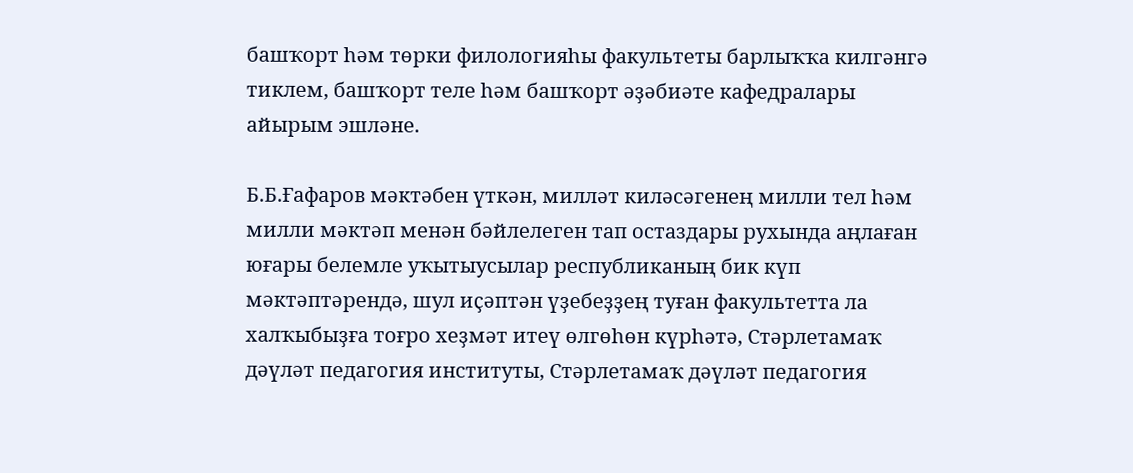башҡорт һәм төрки филологияһы факультеты барлыҡҡа килгәнгә тиклем, башҡорт теле һәм башҡорт әҙәбиәте кафедралары айырым эшләне.

Б.Б.Ғафаров мәктәбен үткән, милләт киләсәгенең милли тел һәм милли мәктәп менән бәйлелеген тап остаздары рухында аңлаған юғары белемле уҡытыусылар республиканың бик күп мәктәптәрендә, шул иҫәптән үҙебеҙҙең туған факультетта ла халҡыбыҙға тоғро хеҙмәт итеү өлгөһөн күрһәтә, Стәрлетамаҡ дәүләт педагогия институты, Стәрлетамаҡ дәүләт педагогия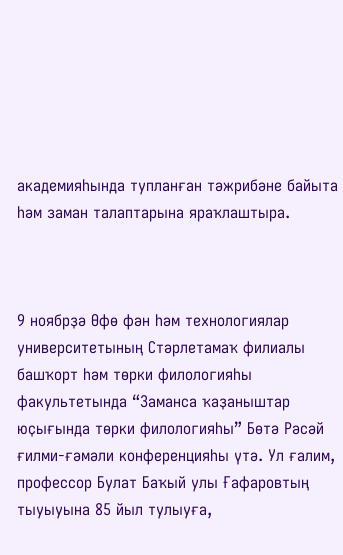академияһында тупланған тәжрибәне байыта һәм заман талаптарына яраҡлаштыра.



9 ноябрҙә Өфө фән һәм технологиялар университетының Стәрлетамаҡ филиалы башҡорт һәм төрки филологияһы факультетында “Заманса ҡаҙаныштар юҫығында төрки филологияһы” Бөтә Рәсәй ғилми-ғәмәли конференцияһы үтә. Ул ғалим, профессор Булат Баҡый улы Ғафаровтың тыуыуына 85 йыл тулыуға,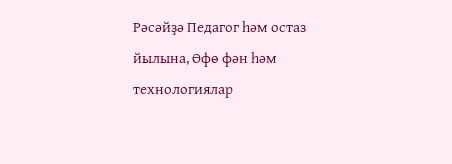Рәсәйҙә Педагог һәм остаз йылына, Өфө фән һәм технологиялар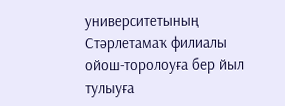университетының Стәрлетамаҡ филиалы ойош-торолоуға бер йыл тулыуға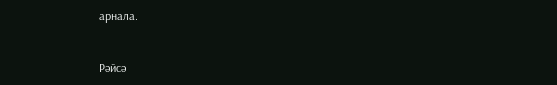арнала.


Рәйсә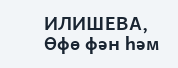ИЛИШЕВА,
Өфө фән һәм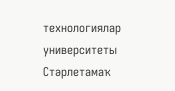технологиялар университеты Стәрлетамаҡ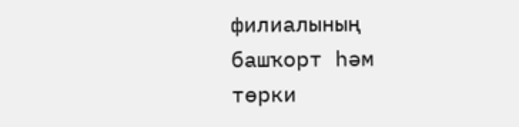филиалының башҡорт һәм төрки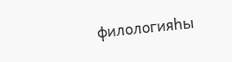филологияһы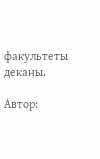факультеты деканы.

Автор: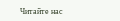Читайте нас